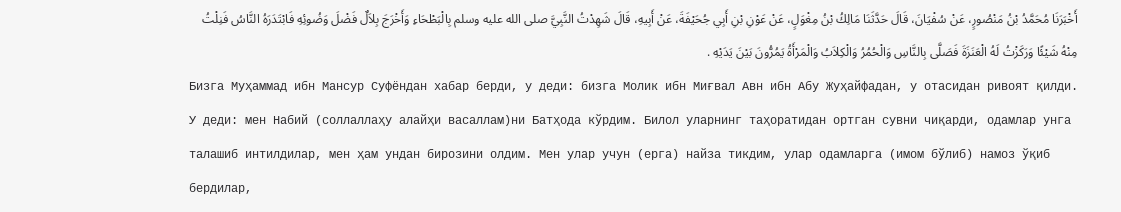أَخْبَرَنَا مُحَمَّدُ بْنُ مَنْصُورٍ، عَنْ سُفْيَانَ، قَالَ حَدَّثَنَا مَالِكُ بْنُ مِغْوَلٍ، عَنْ عَوْنِ بْنِ أَبِي جُحَيْفَةَ، عَنْ أَبِيهِ، قَالَ شَهِدْتُ النَّبِيَّ صلى الله عليه وسلم بِالْبَطْحَاءِ وَأَخْرَجَ بِلاَلٌ فَضْلَ وَضُوئِهِ فَابْتَدَرَهُ النَّاسُ فَنِلْتُ مِنْهُ شَيْئًا وَرَكَزْتُ لَهُ الْعَنَزَةَ فَصَلَّى بِالنَّاسِ وَالْحُمُرُ وَالْكِلاَبُ وَالْمَرْأَةُ يَمُرُّونَ بَيْنَ يَدَيْهِ .
Бизга Муҳаммад ибн Мансур Суфёндан хабар берди, у деди: бизга Молик ибн Миғвал Авн ибн Абу Жуҳайфадан, у отасидан ривоят қилди. У деди: мен Набий (соллаллаҳу алайҳи васаллам)ни Батҳода кўрдим. Билол уларнинг таҳоратидан ортган сувни чиқарди, одамлар унга талашиб интилдилар, мен ҳам ундан бирозини олдим. Мен улар учун (ерга) найза тикдим, улар одамларга (имом бўлиб) намоз ўқиб бердилар,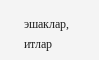эшаклар, итлар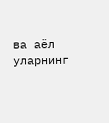ва аёл уларнинг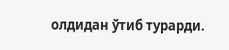олдидан ўтиб турарди.